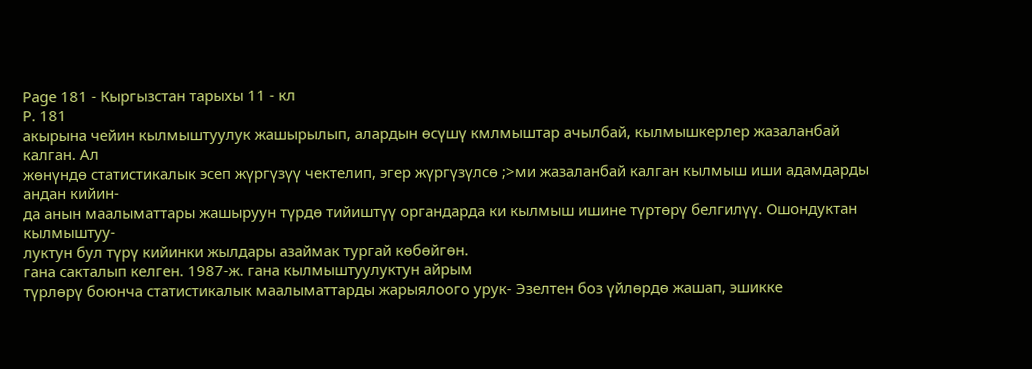Page 181 - Кыргызстан тарыхы 11 - кл
P. 181
акырына чейин кылмыштуулук жашырылып, алардын өсүшү кмлмыштар ачылбай, кылмышкерлер жазаланбай калган. Ал
жөнүндө статистикалык эсеп жүргүзүү чектелип, эгер жүргүзүлсө ;>ми жазаланбай калган кылмыш иши адамдарды андан кийин-
да анын маалыматтары жашыруун түрдө тийиштүү органдарда ки кылмыш ишине түртөрү белгилүү. Ошондуктан кылмыштуу-
луктун бул түрү кийинки жылдары азаймак тургай көбөйгөн.
гана сакталып келген. 1987-ж. гана кылмыштуулуктун айрым
түрлөрү боюнча статистикалык маалыматтарды жарыялоого урук- Эзелтен боз үйлөрдө жашап, эшикке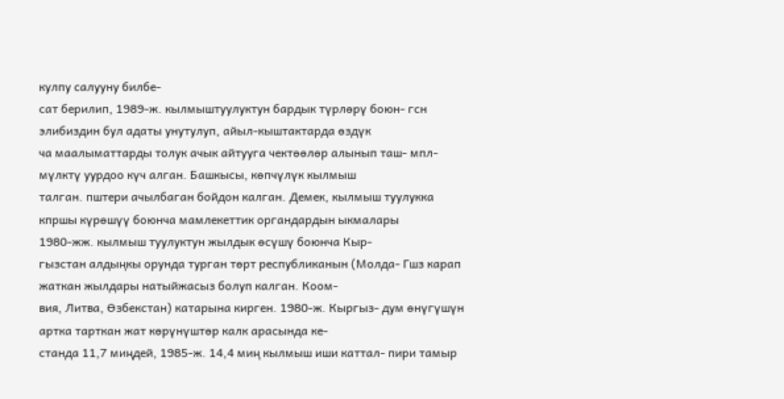кулпу салууну билбе-
сат берилип, 1989-ж. кылмыштуулуктун бардык түрлөрү боюн- гсн элибиздин бул адаты унутулуп, айыл-кыштактарда өздүк
ча маалыматтарды толук ачык айтууга чектөөлөр алынып таш- мпл-мүлктү уурдоо күч алган. Башкысы, көпчүлүк кылмыш
талган. пштери ачылбаган бойдон калган. Демек, кылмыш туулукка
кпршы күрөшүү боюнча мамлекеттик органдардын ыкмалары
1980-жж. кылмыш туулуктун жылдык өсүшү боюнча Кыр-
гызстан алдыңкы орунда турган төрт республиканын (Молда- Гшз карап жаткан жылдары натыйжасыз болуп калган. Коом-
вия, Литва, Өзбекстан) катарына кирген. 1980-ж. Кыргыз- дум өнүгүшүн артка тарткан жат көрүнүштөр калк арасында ке-
станда 11,7 миңдей, 1985-ж. 14,4 миң кылмыш иши каттал- пири тамыр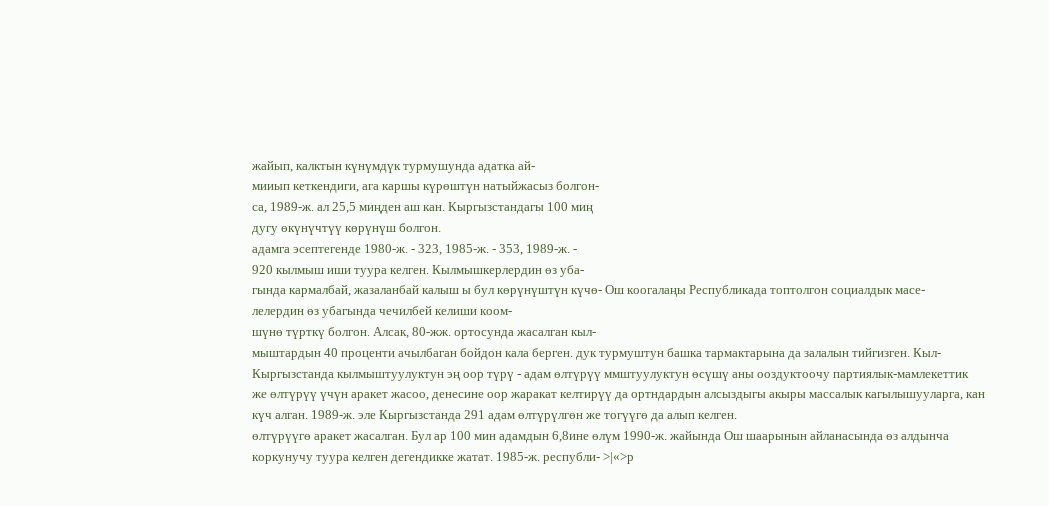жайып, калктын күнүмдүк турмушунда адатка ай-
мииып кеткендиги, ага каршы күрөштүн натыйжасыз болгон-
са, 1989-ж. ал 25,5 миңден аш кан. Кыргызстандагы 100 миң
дугу өкүнүчтүү көрүнүш болгон.
адамга эсептегенде 1980-ж. - 323, 1985-ж. - 353, 1989-ж. -
920 кылмыш иши туура келген. Кылмышкерлердин өз уба-
гында кармалбай, жазаланбай калыш ы бул көрүнүштүн күчө- Ош коогалаңы Республикада топтолгон социалдык масе-
лелердин өз убагында чечилбей келиши коом-
шүнө түрткү болгон. Алсак, 80-жж. ортосунда жасалган кыл-
мыштардын 40 проценти ачылбаган бойдон кала берген. дук турмуштун башка тармактарына да залалын тийгизген. Кыл-
Кыргызстанда кылмыштуулуктун эң оор түрү - адам өлтүрүү ммштуулуктун өсүшү аны ооздуктоочу партиялык-мамлекеттик
же өлтүрүү үчүн аракет жасоо, денесине оор жаракат келтирүү да ортндардын алсыздыгы акыры массалык кагылышууларга, кан
күч алган. 1989-ж. эле Кыргызстанда 291 адам өлтүрүлгөн же тогүүгө да алып келген.
өлтүрүүгө аракет жасалган. Бул ар 100 мин адамдын 6,8ине өлүм 1990-ж. жайында Ош шаарынын айланасында өз алдынча
коркунучу туура келген дегендикке жатат. 1985-ж. республи- >|«>р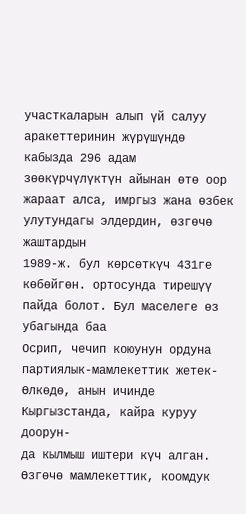участкаларын алып үй салуу аракеттеринин жүрүшүндө
кабызда 296 адам зөөкүрчүлүктүн айынан өтө оор жараат алса, имргыз жана өзбек улутундагы элдердин, өзгөчө жаштардын
1989-ж. бул көрсөткүч 431ге көбөйгөн. ортосунда тирешүү пайда болот. Бул маселеге өз убагында баа
Осрип, чечип коюунун ордуна партиялык-мамлекеттик жетек-
Өлкөдө, анын ичинде Кыргызстанда, кайра куруу доорун-
да кылмыш иштери күч алган. Өзгөчө мамлекеттик, коомдук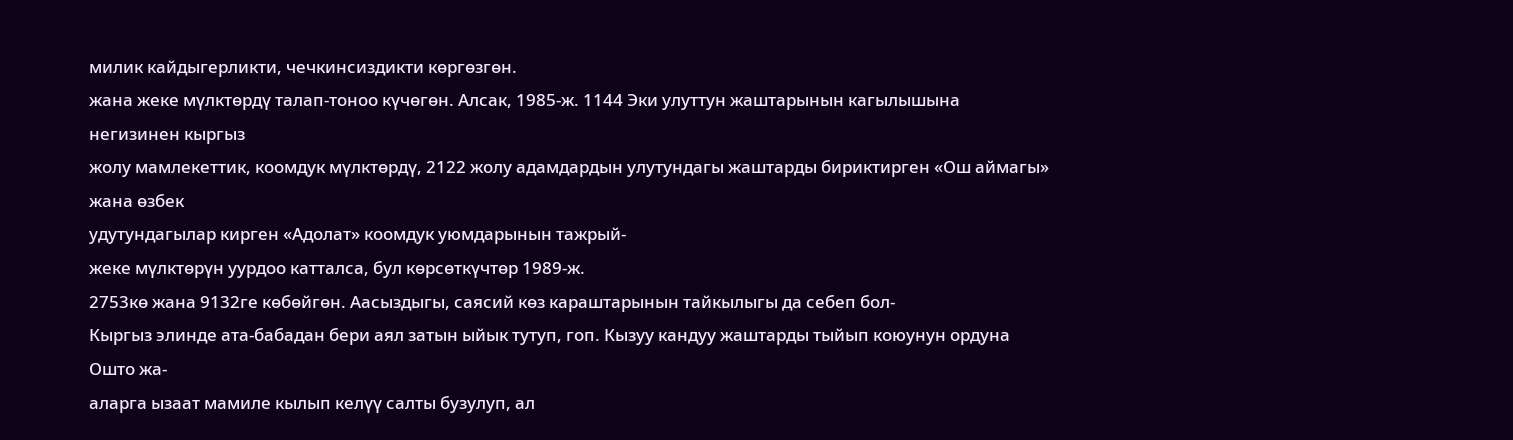милик кайдыгерликти, чечкинсиздикти көргөзгөн.
жана жеке мүлктөрдү талап-тоноо күчөгөн. Алсак, 1985-ж. 1144 Эки улуттун жаштарынын кагылышына негизинен кыргыз
жолу мамлекеттик, коомдук мүлктөрдү, 2122 жолу адамдардын улутундагы жаштарды бириктирген «Ош аймагы» жана өзбек
удутундагылар кирген «Адолат» коомдук уюмдарынын тажрый-
жеке мүлктөрүн уурдоо катталса, бул көрсөткүчтөр 1989-ж.
2753кө жана 9132ге көбөйгөн. Аасыздыгы, саясий көз караштарынын тайкылыгы да себеп бол-
Кыргыз элинде ата-бабадан бери аял затын ыйык тутуп, гоп. Кызуу кандуу жаштарды тыйып коюунун ордуна Ошто жа-
аларга ызаат мамиле кылып келүү салты бузулуп, ал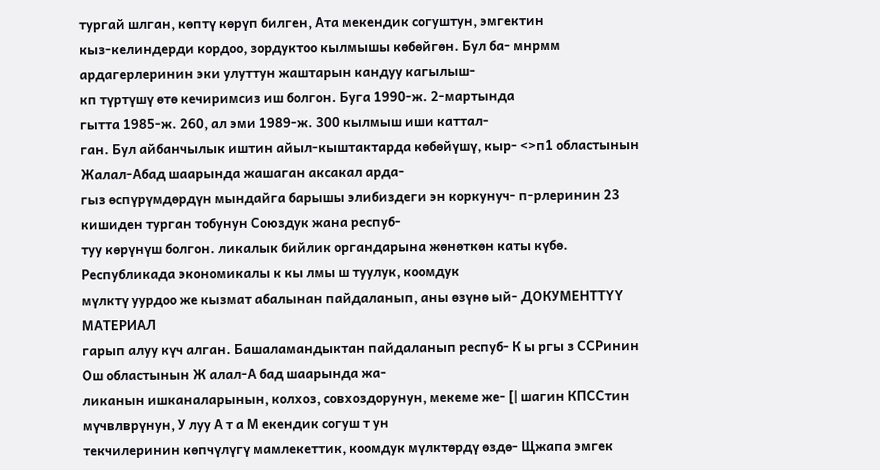тургай шлган, көптү көрүп билген, Ата мекендик согуштун, эмгектин
кыз-келиндерди кордоо, зордуктоо кылмышы көбөйгөн. Бул ба- мнрмм ардагерлеринин эки улуттун жаштарын кандуу кагылыш-
кп түртүшү өтө кечиримсиз иш болгон. Буга 1990-ж. 2-мартында
гытта 1985-ж. 260, ал эми 1989-ж. 300 кылмыш иши каттал-
ган. Бул айбанчылык иштин айыл-кыштактарда көбөйүшү, кыр- <>п1 областынын Жалал-Абад шаарында жашаган аксакал арда-
гыз өспүрүмдөрдүн мындайга барышы элибиздеги эн коркунуч- п-рлеринин 23 кишиден турган тобунун Союздук жана респуб-
туу көрүнүш болгон. ликалык бийлик органдарына жөнөткөн каты күбө.
Республикада экономикалы к кы лмы ш туулук, коомдук
мүлктү уурдоо же кызмат абалынан пайдаланып, аны өзүнө ый- ДОКУМЕНТТҮҮ МАТЕРИАЛ
гарып алуу күч алган. Башаламандыктан пайдаланып респуб- К ы ргы з ССРинин Ош областынын Ж алал-А бад шаарында жа-
ликанын ишканаларынын, колхоз, совхоздорунун, мекеме же- [| шагин КПССтин мүчвлврүнун, У луу А т а М екендик согуш т ун
текчилеринин көпчүлүгү мамлекеттик, коомдук мүлктөрдү өздө- Щжапа эмгек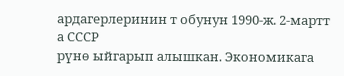ардагерлеринин т обунун 1990-ж. 2-мартт а СССР
рүнө ыйгарып алышкан. Экономикага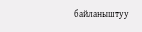байланыштуу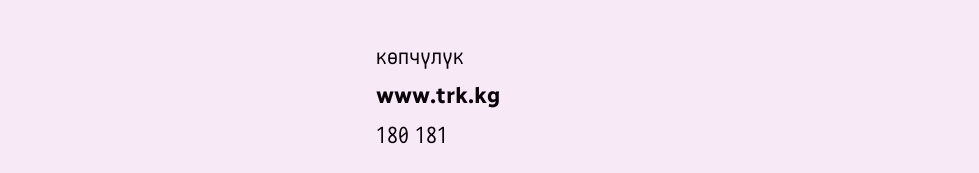көпчүлүк
www.trk.kg
180 181